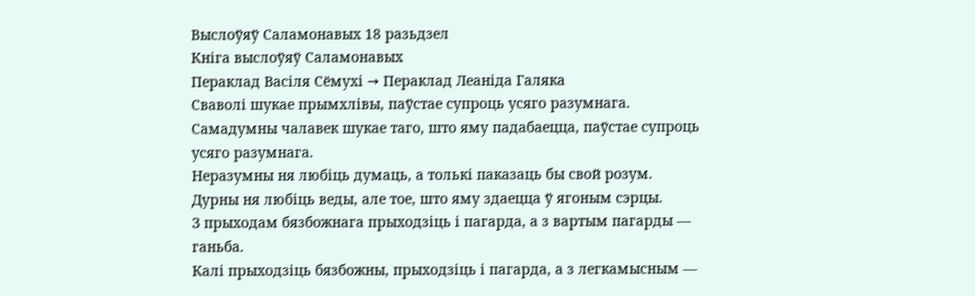Выслоўяў Саламонавых 18 разьдзел
Кніга выслоўяў Саламонавых
Пераклад Васіля Сёмухі → Пераклад Леаніда Галяка
Сваволі шукае прымхлівы, паўстае супроць усяго разумнага.
Самадумны чалавек шукае таго, што яму падабаецца, паўстае супроць усяго разумнага.
Неразумны ня любіць думаць, а толькі паказаць бы свой розум.
Дурны ня любіць веды, але тое, што яму здаецца ў ягоным сэрцы.
З прыходам бязбожнага прыходзіць і пагарда, а з вартым пагарды — ганьба.
Калі прыходзіць бязбожны, прыходзіць і пагарда, а з легкамысным —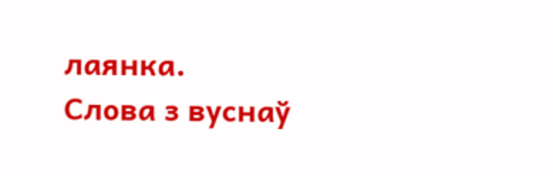лаянка.
Слова з вуснаў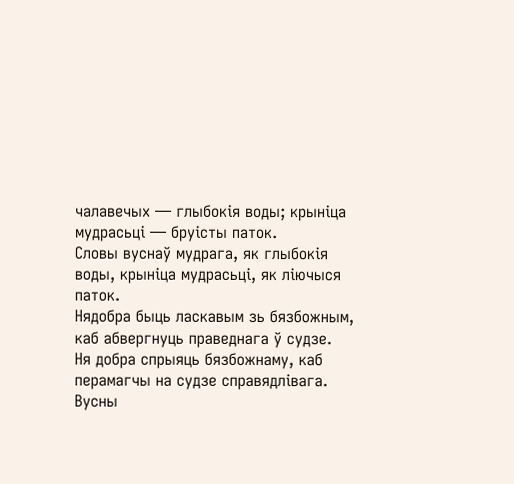чалавечых — глыбокія воды; крыніца мудрасьці — бруісты паток.
Словы вуснаў мудрага, як глыбокія воды, крыніца мудрасьці, як ліючыся паток.
Нядобра быць ласкавым зь бязбожным, каб абвергнуць праведнага ў судзе.
Ня добра спрыяць бязбожнаму, каб перамагчы на судзе справядлівага.
Вусны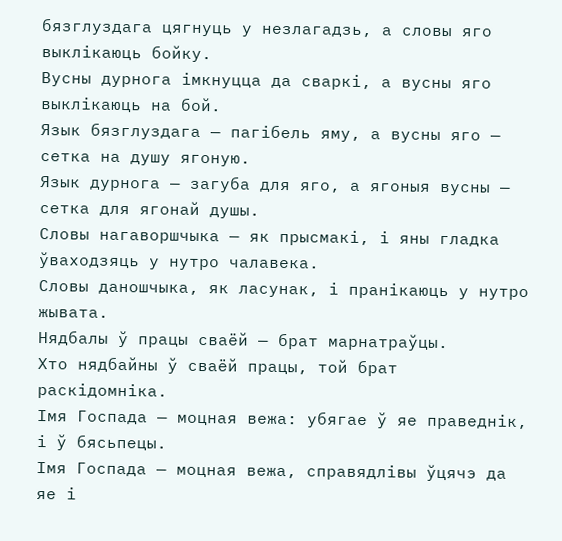бязглуздага цягнуць у незлагадзь, а словы яго выклікаюць бойку.
Вусны дурнога імкнуцца да сваркі, а вусны яго выклікаюць на бой.
Язык бязглуздага — пагібель яму, а вусны яго — сетка на душу ягоную.
Язык дурнога — загуба для яго, а ягоныя вусны — сетка для ягонай душы.
Словы нагаворшчыка — як прысмакі, і яны гладка ўваходзяць у нутро чалавека.
Словы даношчыка, як ласунак, і пранікаюць у нутро жывата.
Нядбалы ў працы сваёй — брат марнатраўцы.
Хто нядбайны ў сваёй працы, той брат раскідомніка.
Імя Госпада — моцная вежа: убягае ў яе праведнік, і ў бясьпецы.
Імя Госпада — моцная вежа, справядлівы ўцячэ да яе і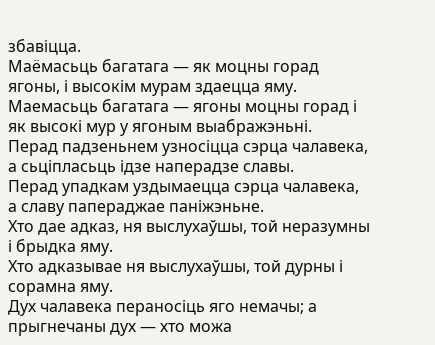збавіцца.
Маёмасьць багатага — як моцны горад ягоны, і высокім мурам здаецца яму.
Маемасьць багатага — ягоны моцны горад і як высокі мур у ягоным выабражэньні.
Перад падзеньнем узносіцца сэрца чалавека, а сьціпласьць ідзе наперадзе славы.
Перад упадкам уздымаецца сэрца чалавека, а славу папераджае паніжэньне.
Хто дае адказ, ня выслухаўшы, той неразумны і брыдка яму.
Хто адказывае ня выслухаўшы, той дурны і сорамна яму.
Дух чалавека пераносіць яго немачы; а прыгнечаны дух — хто можа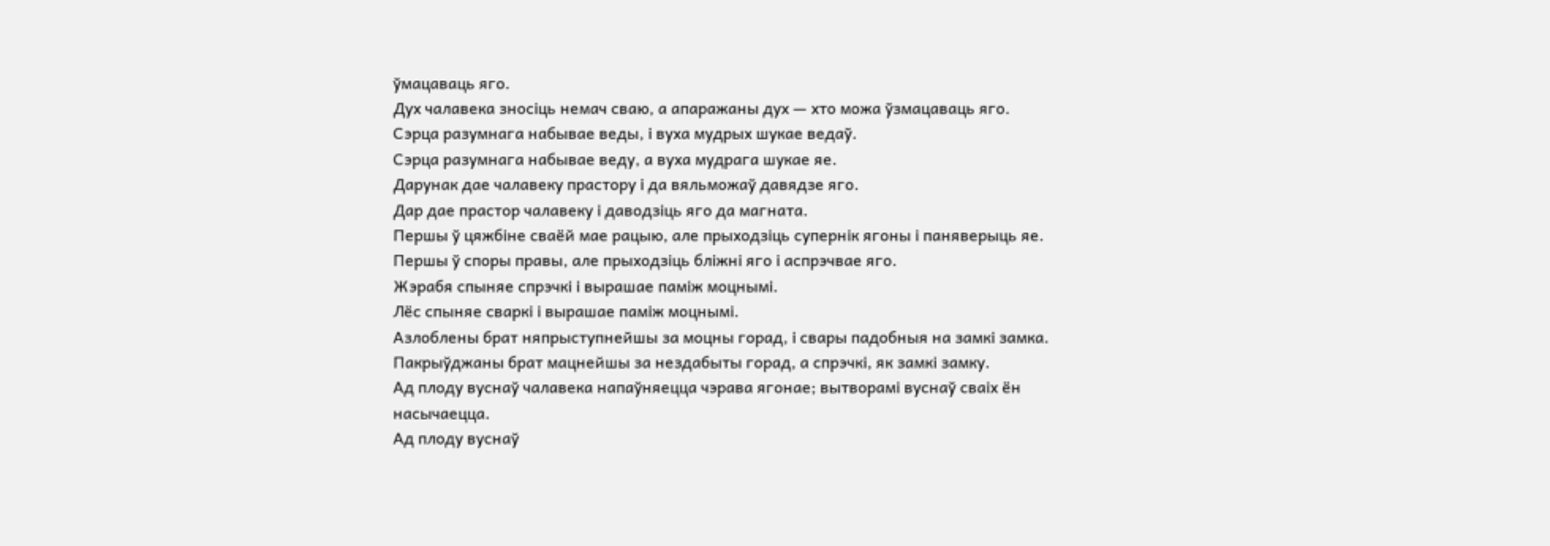ўмацаваць яго.
Дух чалавека зносіць немач сваю, а апаражаны дух — хто можа ўзмацаваць яго.
Сэрца разумнага набывае веды, і вуха мудрых шукае ведаў.
Сэрца разумнага набывае веду, а вуха мудрага шукае яе.
Дарунак дае чалавеку прастору і да вяльможаў давядзе яго.
Дар дае прастор чалавеку і даводзіць яго да магната.
Першы ў цяжбіне сваёй мае рацыю, але прыходзіць супернік ягоны і паняверыць яе.
Першы ў споры правы, але прыходзіць бліжні яго і аспрэчвае яго.
Жэрабя спыняе спрэчкі і вырашае паміж моцнымі.
Лёс спыняе сваркі і вырашае паміж моцнымі.
Азлоблены брат няпрыступнейшы за моцны горад, і свары падобныя на замкі замка.
Пакрыўджаны брат мацнейшы за нездабыты горад, а спрэчкі, як замкі замку.
Ад плоду вуснаў чалавека напаўняецца чэрава ягонае; вытворамі вуснаў сваіх ён насычаецца.
Ад плоду вуснаў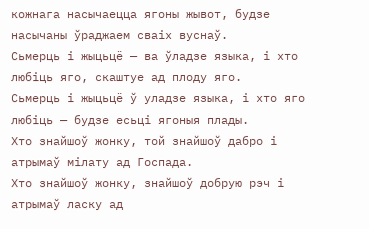кожнага насычаецца ягоны жывот, будзе насычаны ўраджаем сваіх вуснаў.
Сьмерць і жыцьцё — ва ўладзе языка, і хто любіць яго, скаштуе ад плоду яго.
Сьмерць і жыцьцё ў уладзе языка, і хто яго любіць — будзе есьці ягоныя плады.
Хто знайшоў жонку, той знайшоў дабро і атрымаў мілату ад Госпада.
Хто знайшоў жонку, знайшоў добрую рэч і атрымаў ласку ад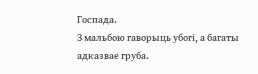Госпада.
З мальбою гаворыць убогі, а багаты адказвае груба.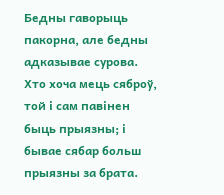Бедны гаворыць пакорна, але бедны адказывае сурова.
Хто хоча мець сяброў, той і сам павінен быць прыязны; і бывае сябар больш прыязны за брата.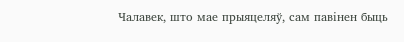Чалавек, што мае прыяцеляў, сам павінен быць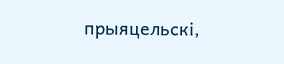прыяцельскі,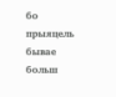бо прыяцель бывае больш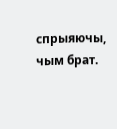спрыяючы, чым брат.